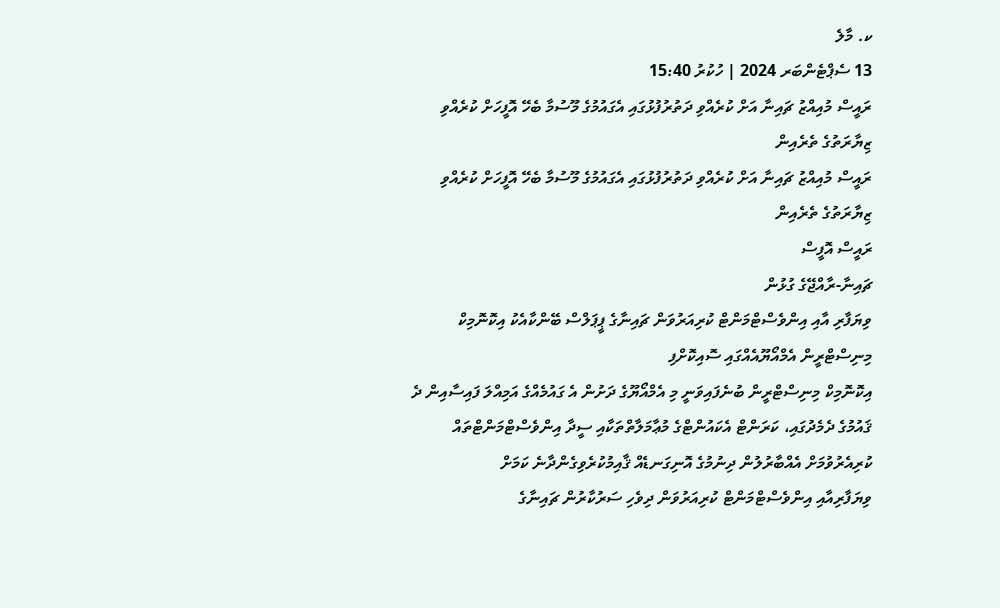ކ. މާލެ
13 ސެޕްޓެންބަރ 2024 | ހުކުރު 15:40
ރައީސް މުއިއްޒު ޗައިނާ އަށް ކުރެއްވި ދަތުރުފުޅުގައި އެގައުމުގެ މޫސުމާ ބެހޭ އޮފީހަށް ކުރެއްވި ޒިޔާރަތުގެ ތެރެއިން
ރައީސް މުއިއްޒު ޗައިނާ އަށް ކުރެއްވި ދަތުރުފުޅުގައި އެގައުމުގެ މޫސުމާ ބެހޭ އޮފީހަށް ކުރެއްވި ޒިޔާރަތުގެ ތެރެއިން
ރައީސް އޮފީސް
ޗައިނާ-ރާއްޖޭގެ ގުޅުން
ވިޔަފާރި އާއި އިންވެސްޓްމަންޓް ކުރިއަރުވަން ޗައިނާގެ ޕީޕަލްސް ބޭންކާއެކު އިކޮނޮމިކް މިނިސްޓްރީން އެމްއޯޔޫއެއްގައި ސޮއިކޮށްފި
އިކޮނޮމިކް މިނިސްޓްރީން ބުނެފައިވަނީ މި އެމްއޯޔޫގެ ދަށުން އެ ގައުމެއްގެ އަމިއްލަ ފައިސާއިން ދެ ޤައުމުގެ ދެމެދުގައި، ކަރަންޓް އެކައުންޓްގެ މުޢާމަލާތްތަކާއި ސީދާ އިންވެސްޓްމަންޓްތައް ކުރިއެރުވުމަށް އެއްބާރުލުން ދިނުމުގެ އޮނިގަނޑެއް ޤާއިމުކުރެވިގެންދާނެ ކަމަށް
ވިޔަފާރިއާއި އިންވެސްޓްމަންޓް ކުރިއަރުވަން ދިވެހި ސަރުކާރުން ޗައިނާގެ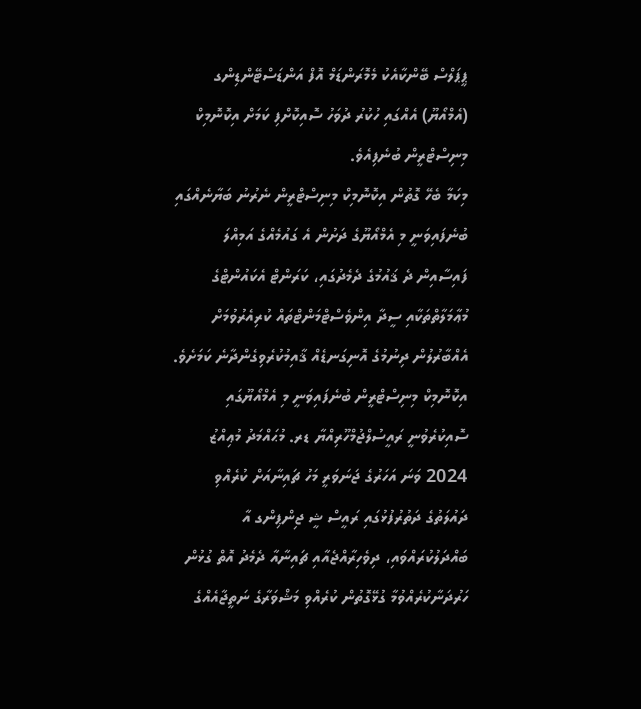ޕީޕަލްސް ބޭންކާއެކު މެމޮރަންޑަމް އޮފް އަންޑަސްޓޭންޑިންގ (އެމްއޯޔޫ) އެއްގައި ހުކުރު ދުވަހު ސޮއިކޮށްފި ކަމަށް އިކޮނޮމިކް މިނިސްޓްރީން ބުނެފިއެވެ.
މިކަމާ ބެހޭ ގޮތުން އިކޮނޮމިކް މިނިސްޓްރީން ނެރުނު ބަޔާނެއްގައި ބުނެފައިވަނީ މި އެމްއޯޔޫގެ ދަށުން އެ ގައުމެއްގެ އަމިއްލަ ފައިސާއިން ދެ ޤައުމުގެ ދެމެދުގައި، ކަރަންޓް އެކައުންޓްގެ މުޢާމަލާތްތަކާއި ސީދާ އިންވެސްޓްމަންޓްތައް ކުރިއެރުވުމަށް އެއްބާރުލުން ދިނުމުގެ އޮނިގަނޑެއް ޤާއިމުކުރެވިގެންދާނެ ކަމަށެވެ.
އިކޮނޮމިކް މިނިސްޓްރީން ބުނެފައިވަނީ މި އެމްއޯޔޫގައި ސޮއިކުރެވުނީ ރައީސުލްޖުމްހޫރިއްޔާ ޑރ. މުޙައްމަދު މުޢިއްޒު 2024 ވަނަ އަހަރުގެ ޖަނަވަރީ މަހު ޗައިނާއަށް ކުރެއްވި ދައުލަތުގެ ދަތުރުފުޅުގައި ރައީސް ޝީ ޖިންޕިންގ އާ ބައްދަލުކުރައްވައި، ދިވެހިރާއްޖެއާއި ޗައިނާއާ ދެމެދު އޮތް ގުޅުން ހަރުދަނާކުރެއްވުމާ ގުޅޭގޮތުން ކުރެއްވި މަޝްވަރާގެ ނަތީޖާއެއްގެ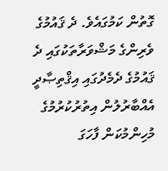ގޮތުން ކަމުގައެވެ. ދެ ޤައުމުގެ ވެރިންގެ މަޝްވަރާތަކުގައި ދެ ޤައުމުގެ ދެމެދުގައި އިޤްތިޞާދީ އެއްބާރުލުން އިތުރުކުރުމުގެ މުހިންމުކަން ފާހަގަ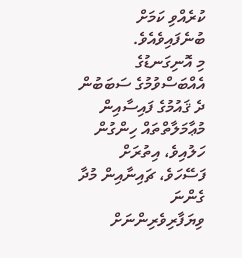ކުރެއްވި ކަމަށް ބުނެފައިވެއެވެ.
މި އޮނިގަނޑުގެ އެއްބަސްވުމުގެ ސަބަބުން ދެ ޤައުމުގެ ފައިސާއިން މުޢާމަލާތްތައް ހިންގުން ހަލުއިވެ، އިތުރަށް ފަސޭހަވެ، ޗައިނާއިން މުދާ ގެންނަ ވިޔަފާރިވެރިންނަށް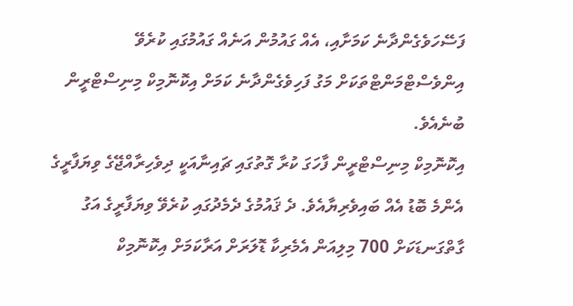ފަސޭހަވެގެންދާނެ ކަމަށާއި، އެއް ގައުމުން އަނެއް ގައުމުގައި ކުރެވޭ އިންވެސްޓްމަންޓްތަކަށް މަގު ފަހިވެގެންދާނެ ކަމަށް އިކޮނޮމިކް މިނިސްޓްރީން ބުނެއެވެ.
އިކޮނޮމިކް މިނިސްޓްރީން ފާހަގަ ކުރާ ގޮތުގައި ޗައިނާއަކީ ދިވެހިރާއްޖޭގެ ވިޔަފާރީގެ އެންމެ ބޮޑު އެއް ބައިވެރިޔާއެވެ. ދެ ޤައުމުގެ ދެމެދުގައި ކުރެވޭ ވިޔަފާރީގެ އަގު ގާތްގަނޑަކަށް 700 މިލިއަން އެމެރިކާ ޑޮލަރަށް އަރާކަމަށް އިކޮނޮމިކް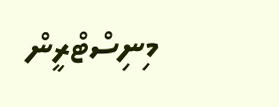މިނިސްޓްރީން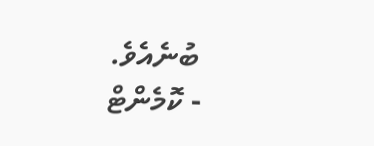ބުނެއެވެ.
- ކޮމެންޓް